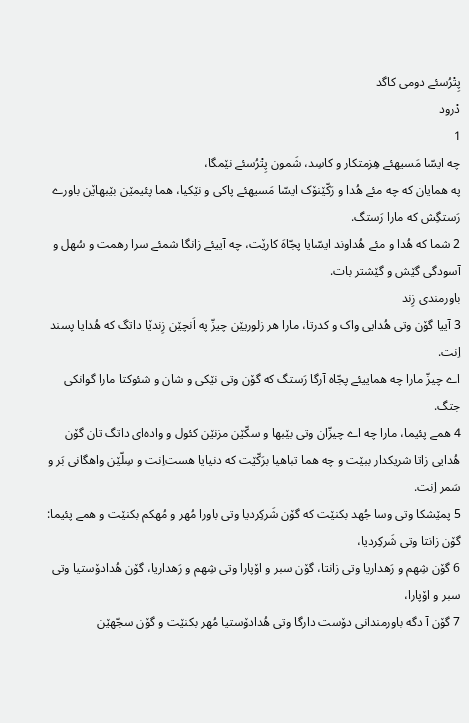پِتْرُسئے دومی کاگد
دْرود
1
چه ایسّا مَسیهئے هِزمتکار و کاسِد، شَمون پِتْرُسئے نێمگا،
په همایان که چه مئے هُدا و رَکّێنۆک ایسّا مَسیهئے پاکی و نێکیا، هما پئیمێن بێبهاێن باورے رَستگِش که مارا رَستگ.
2 شما که هُدا و مئے هُداوند ایسّایا پجّاهَ کارێت، چه آییئے زانگا شمئے سرا رهمت و سُهل و آسودگی گێش و گێشتر بات.
باورمندی زِند
3 آییا گۆن وتی هُدایی واک و کدرتا، مارا هر زلوریێن چیزّ په اَنچێن زِندێا داتگ که هُدایا پسند اِنت.
اے چیزّ مارا چه هماییئے پجّاه آرگا رَستگ که گۆن وتی نێکی و شان و شئوکتا مارا گوانکی جتگ.
4 همے پئیما، مارا چه اے چیزّان وتی بێبها و سکّێن مزنێن کئول و واده‌ای داتگ تان گۆن هُدایی زاتا شریکدار ببێت و چه هما تباهیا برَکّێت که دنیایا هست‌اِنت و سِلّێن واهگانی بَر و سَمر اِنت.
5 پمێشکا وتی وسا جُهد بکنێت که گۆن شَرکِردیا وتی باورا مُهر و مُهکم بکنێت و همے پئیما:
گۆن زانتا وتی شَرکِردیا،
6 گۆن شِهم و رَهداریا وتی زانتا، گۆن سبر و اۆپارا وتی شِهم و رَهداریا، گۆن هُدادۆستیا وتی سبر و اۆپارا،
7 گۆن آ دگه باورمندانی دۆست دارگا وتی هُدادۆستیا مُهر بکنێت و گۆن سجّهێن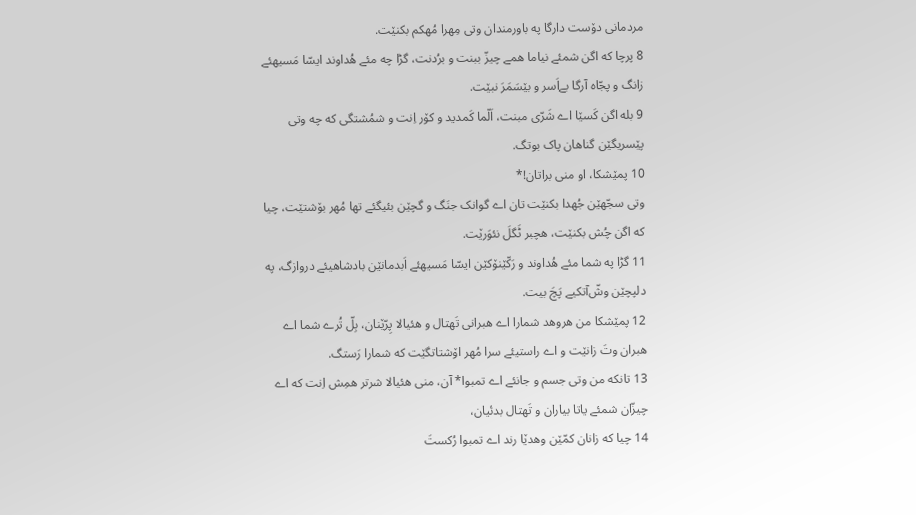مردمانی دۆست دارگا په باورمندان وتی مِهرا مُهکم بکنێت.
8 پرچا که اگن شمئے نیاما همے چیزّ ببنت و برُدنت، گڑا چه مئے هُداوند ایسّا مَسیهئے زانگ و پجّاه آرگا بےاَسر و بێسَمَرَ نبێت.
9 بله اگن کَسێا اے شَرّی مبنت، اَلّما کَمدید و کۆر اِنت و شمُشتگی که چه وتی پێسریگێن گناهان پاک بوتگ.
10 پمێشکا، او منی براتان!*
وتی سجّهێن جُهدا بکنێت تان اے گوانک جنَگ و گچێن بئیگئے تها مُهر بۆشتێت، چیا که اگن چُش بکنێت، هچبر ٹَگلَ نئوَرێت.
11 گڑا په شما مئے هُداوند و رَکّێنۆکێن ایسّا مَسیهئے اَبدمانێن بادشاهیئے دروازگ، په دلپچێن وشّ‌آتکیے پَچَ بیت.
12 پمێشکا من هروهد شمارا اے هبرانی تَهتال و هئیالا پِرّێنان، بِلّ تُرے شما اے هبران وتَ زانێت و اے راستیئے سرا مُهر اۆشتاتگێت که شمارا رَستگ.
13 تانکه من وتی جسم و جانئے اے تمبوا* آن، منی هئیالا شرتر همِش اِنت که اے چیزّان شمئے یاتا بیاران و تَهتال بدئیان،
14 چیا که زانان کمّێن وهدێا رند اے تمبوا رُکستَ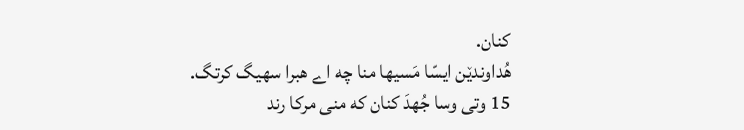کنان.
هُداوندێن ایسّا مَسیها منا چه اے هبرا سهیگ کرتگ.
15 وتی وسا جُهدَ کنان که منی مرکا رند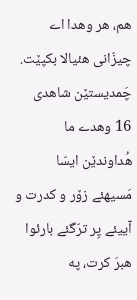هم، هر وهدا اے چیزّانی هئیالا بکپێت.
چَمدیستێن شاهدی
16 وهدے ما هُداوندێن ایسّا مَسیهئے زۆر و کدرت و آییئے پِر ترّگئے بارئوا هبرَ کرت، په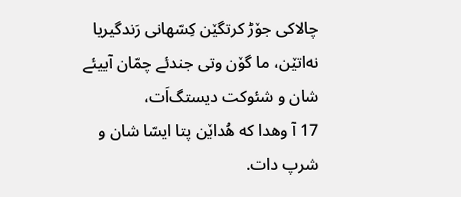چالاکی جۆڑ کرتگێن کِسّهانی رَندگیریا نه‌اتێن، ما گۆن وتی جندئے چمّان آییئے شان و شئوکت دیستگ‌اَت،
17 آ وهدا که هُداێن پتا ایسّا شان و شرپ دات.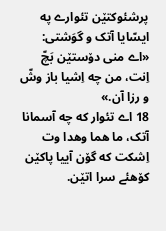پرشئوکتێن تئوارے په ایسّایا آتک و گوَشتی:
«اے منی دۆستێن بَچّ اِنت، من چه اِشیا باز وشّ و رزا آن.»
18 اے تئوار که چه آسمانا آتک، ما هما وهدا وت اِشکت که گۆن آییا پاکێن کۆهئے سرا اتێن.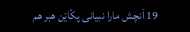19 اَنچش مارا نبیانی پکّاێن هبر هم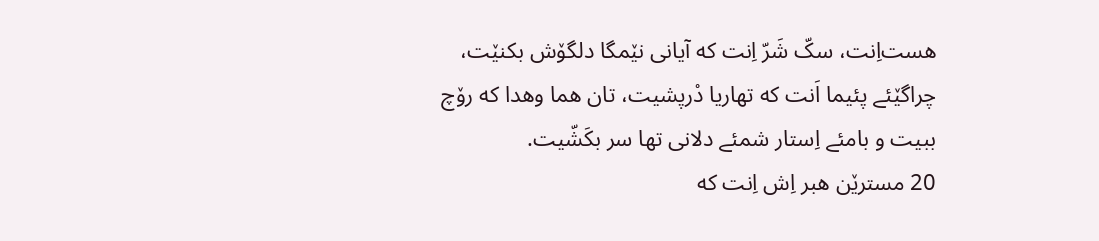هست‌اِنت، سکّ شَرّ اِنت که آیانی نێمگا دلگۆش بکنێت، چراگێئے پئیما اَنت که تهاریا دْرپشیت، تان هما وهدا که رۆچ ببیت و بامئے اِستار شمئے دلانی تها سر بکَشّیت.
20 مسترێن هبر اِش اِنت که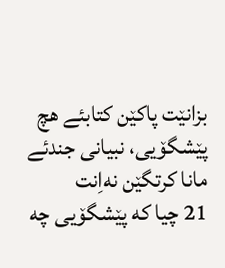بزانێت پاکێن کتابئے هچ پێشگۆیی، نبیانی جندئے مانا کرتگێن نه‌اِنت
21 چیا که پێشگۆیی چه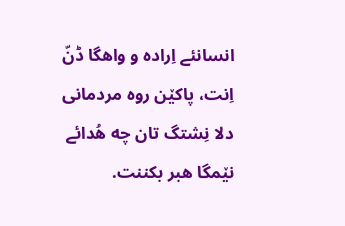انسانئے اِراده و واهگا ڈنّ اِنت، پاکێن روه مردمانی دلا نِشتگ تان چه هُدائے نێمگا هبر بکننت.